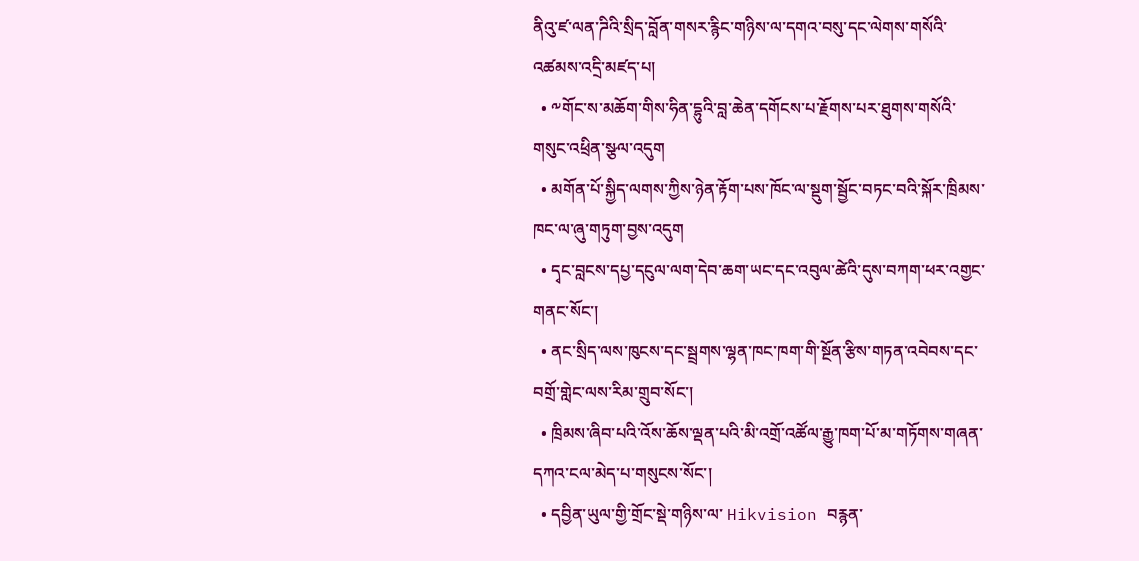ནིའུ་ཛ་ལན་ཌིའི་སྲིད་བློན་གསར་རྙིང་གཉིས་ལ་དགའ་བསུ་དང་ལེགས་གསོའི་འཚམས་འདྲི་མཛད་པ།
  • ༸གོང་ས་མཆོག་གིས་ཧིན་དྷུའི་བླ་ཆེན་དགོངས་པ་རྗོགས་པར་ཐུགས་གསོའི་གསུང་འཕྲིན་སྩལ་འདུག
  • མགོན་པོ་སྐྱིད་ལགས་ཀྱིས་ཉེན་རྟོག་པས་ཁོང་ལ་སྡུག་སྦྱོང་བཏང་བའི་སྐོར་ཁྲིམས་ཁང་ལ་ཞུ་གཏུག་བྱས་འདུག
  • དྭང་བླངས་དཔྱ་དངུལ་ལག་དེབ་ཆག་ཡང་དང་འབུལ་ཚེའི་དུས་བཀག་ཕར་འགྱང་གནང་སོང་།
  • ནང་སྲིད་ལས་ཁུངས་དང་སྦྲགས་ལྷན་ཁང་ཁག་གི་སྔོན་རྩིས་གཏན་འབེབས་དང་བགྲོ་གླེང་ལས་རིམ་གྲུབ་སོང་།
  • ཁྲིམས་ཞིབ་པའི་འོས་ཆོས་ལྡན་པའི་མི་འགྲོ་འཚོལ་རྒྱུ་ཁག་པོ་མ་གཏོགས་གཞན་དཀའ་ངལ་མེད་པ་གསུངས་སོང་།
  • དབྱིན་ཡུལ་གྱི་གྲོང་སྡེ་གཉིས་ལ་ Hikvision བརྙན་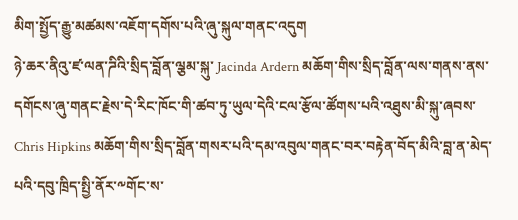མིག་སྤྱོད་རྒྱུ་མཚམས་འཇོག་དགོས་པའི་ཞུ་སྐུལ་གནང་འདུག
ཉེ་ཆར་ནིའུ་ཛ་ལན་ཌིའི་སྲིད་བློན་ལྕམ་སྐུ་ Jacinda Ardern མཆོག་གིས་སྲིད་བློན་ལས་གནས་ནས་དགོངས་ཞུ་གནང་རྗེས་དེ་རིང་ཁོང་གི་ཚབ་ཏུ་ཡུལ་དེའི་ངལ་རྩོལ་ཚོགས་པའི་འཐུས་མི་སྐུ་ཞབས་ Chris Hipkins མཆོག་གིས་སྲིད་བློན་གསར་པའི་དམ་འབུལ་གནང་བར་བརྟེན་བོད་མིའི་བླ་ན་མེད་པའི་དབུ་ཁྲིད་སྤྱི་ནོར་༸གོང་ས་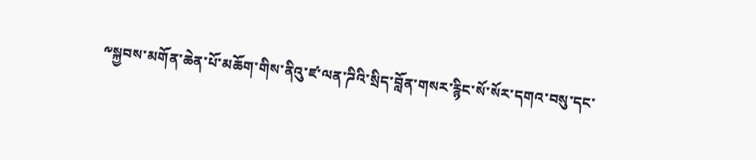༸སྐྱབས་མགོན་ཆེན་པོ་མཆོག་གིས་ནིའུ་ཛ་ལན་ཌིའི་སྲིད་བློན་གསར་རྙིང་སོ་སོར་དགའ་བསུ་དང་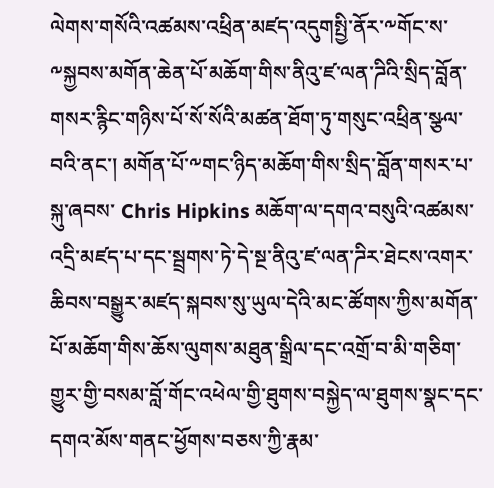ལེགས་གསོའི་འཚམས་འཕྲིན་མཛད་འདུགསྤྱི་ནོར་༸གོང་ས་༸སྐྱབས་མགོན་ཆེན་པོ་མཆོག་གིས་ནིའུ་ཛ་ལན་ཌིའི་སྲིད་བློན་གསར་རྙིང་གཉིས་པོ་སོ་སོའི་མཚན་ཐོག་ཏུ་གསུང་འཕྲིན་སྩལ་བའི་ནང་། མགོན་པོ་༸གང་ཉིད་མཆོག་གིས་སྲིད་བློན་གསར་པ་སྐུ་ཞབས་ Chris Hipkins མཆོག་ལ་དགའ་བསུའི་འཚམས་འདྲི་མཛད་པ་དང་སྦྲགས་ཏེ་དེ་སྔ་ནིའུ་ཛ་ལན་ཌིར་ཐེངས་འགར་ཆིབས་བསྒྱུར་མཛད་སྐབས་སུ་ཡུལ་དེའི་མང་ཚོགས་ཀྱིས་མགོན་པོ་མཆོག་གིས་ཆོས་ལུགས་མཐུན་སྒྲིལ་དང་འགྲོ་བ་མི་གཅིག་གྱུར་གྱི་བསམ་བློ་གོང་འཕེལ་གྱི་ཐུགས་བསྐྱེད་ལ་ཐུགས་སྣང་དང་དགའ་མོས་གནང་ཕྱོགས་བཅས་ཀྱི་རྣམ་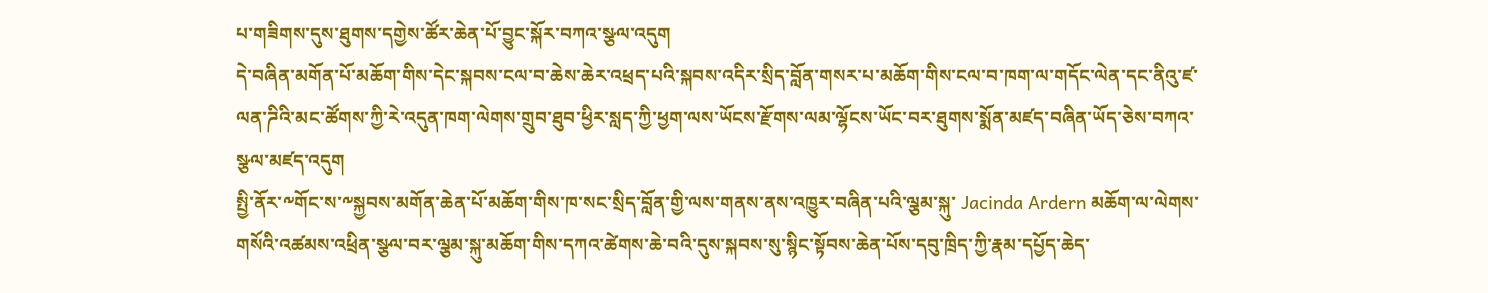པ་གཟིགས་དུས་ཐུགས་དགྱེས་ཚོར་ཆེན་པོ་བྱུང་སྐོར་བཀའ་སྩལ་འདུག
དེ་བཞིན་མགོན་པོ་མཆོག་གིས་དེང་སྐབས་ངལ་བ་ཆེས་ཆེར་འཕྲད་པའི་སྐབས་འདིར་སྲིད་བློན་གསར་པ་མཆོག་གིས་ངལ་བ་ཁག་ལ་གདོང་ལེན་དང་ནིའུ་ཛ་ལན་ཌིའི་མང་ཚོགས་ཀྱི་རེ་འདུན་ཁག་ལེགས་གྲུབ་ཐུབ་ཕྱིར་སླད་ཀྱི་ཕྱག་ལས་ཡོངས་རྫོགས་ལམ་ལྷོངས་ཡོང་བར་ཐུགས་སྨོན་མཛད་བཞིན་ཡོད་ཅེས་བཀའ་སྩལ་མཛད་འདུག
སྤྱི་ནོར་༸གོང་ས་༸སྐྱབས་མགོན་ཆེན་པོ་མཆོག་གིས་ཁ་སང་སྲིད་བློན་གྱི་ལས་གནས་ནས་འཁྱུར་བཞིན་པའི་ལྕམ་སྐུ་ Jacinda Ardern མཆོག་ལ་ལེགས་གསོའི་འཚམས་འཕྲིན་སྩལ་བར་ལྕམ་སྐུ་མཆོག་གིས་དཀའ་ཚེགས་ཆེ་བའི་དུས་སྐབས་སུ་སྙིང་སྟོབས་ཆེན་པོས་དབུ་ཁྲིད་ཀྱི་རྣམ་དཔྱོད་ཆེད་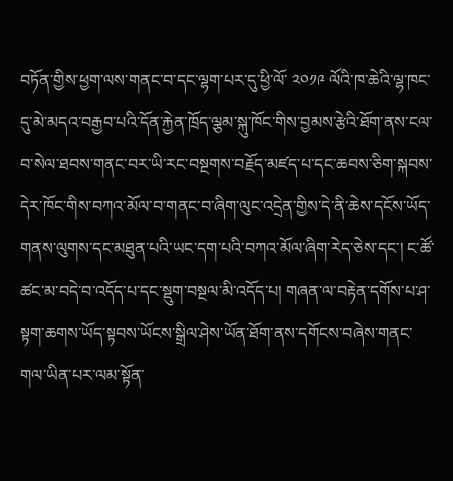བཏོན་གྱིས་ཕྱག་ལས་གནང་བ་དང་ལྷག་པར་དུ་ཕྱི་ལོ་ ༢༠༡༩ ལོའི་ཁ་ཆེའི་ལྷ་ཁང་དུ་མེ་མདའ་བརྒྱབ་པའི་དོན་རྐྱེན་ཁྲོད་ལྕམ་སྐུ་ཁོང་གིས་བྱམས་རྩེའི་ཐོག་ནས་ངལ་བ་སེལ་ཐབས་གནང་བར་ཡི་རང་བསྔགས་བརྗོད་མཛད་པ་དང་ཆབས་ཅིག་སྐབས་དེར་ཁོང་གིས་བཀའ་མོལ་བ་གནང་བ་ཞིག་ལུང་འདྲེན་གྱིས་དེ་ནི་ཆེས་དངོས་ཡོད་གནས་ལུགས་དང་མཐུན་པའི་ཡང་དག་པའི་བཀའ་མོལ་ཞིག་རེད་ཅེས་དང་། ང་ཚོ་ཚང་མ་བདེ་བ་འདོད་པ་དང་སྡུག་བསྔལ་མི་འདོད་པ། གཞན་ལ་བརྟེན་དགོས་པ་ཤ་སྟག་ཆགས་ཡོད་སྟབས་ཡོངས་སྒྲིལ་ཤེས་ཡོན་ཐོག་ནས་དགོངས་བཞེས་གནང་གལ་ཡིན་པར་ལམ་སྟོན་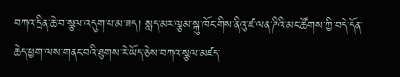བཀའ་དྲིན་ཆེ་བ་སྩལ་འདུག་པ་མ་ཟད། སླད་མར་ལྕམ་སྐུ་ཁོང་གིས་ནིའུ་ཛ་ལན་ཌིའི་མང་ཚོགས་ཀྱི་བདེ་དོན་ཆེད་ཕྱག་ལས་གནང་བའི་ཐུགས་རེ་ཡོད་ཅེས་བཀའ་སྩལ་མཛད་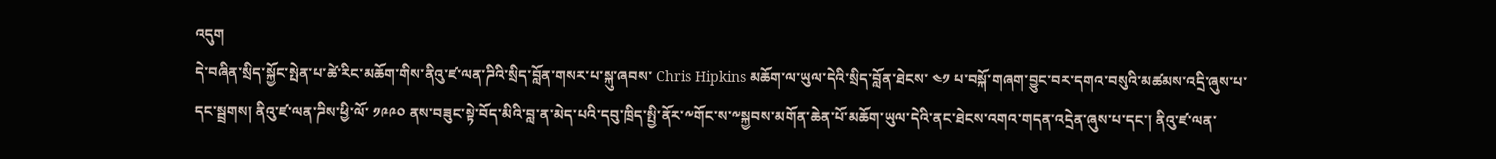འདུག
དེ་བཞིན་སྲིད་སྐྱོང་སྤེན་པ་ཚེ་རིང་མཆོག་གིས་ནིའུ་ཛ་ལན་ཌིའི་སྲིད་བློན་གསར་པ་སྐུ་ཞབས་ Chris Hipkins མཆོག་ལ་ཡུལ་དེའི་སྲིད་བློན་ཐེངས་ ༤༡ པ་བསྐོ་གཞག་བྱུང་བར་དགའ་བསུའི་མཚམས་འདྲི་ཞུས་པ་དང་སྦྲགས། ནིའུ་ཛ་ལན་ཌིས་ཕྱི་ལོ་ ༡༩༩༠ ནས་བཟུང་སྟེ་བོད་མིའི་བླ་ན་མེད་པའི་དབུ་ཁྲིད་སྤྱི་ནོར་༸གོང་ས་༸སྐྱབས་མགོན་ཆེན་པོ་མཆོག་ཡུལ་དེའི་ནང་ཐེངས་འགའ་གདན་འདྲེན་ཞུས་པ་དང་། ནིའུ་ཛ་ལན་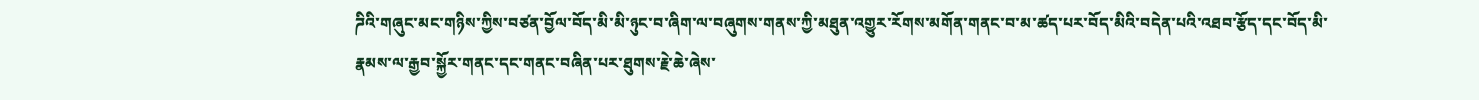ཌིའི་གཞུང་མང་གཉིས་ཀྱིས་བཙན་བྱོལ་བོད་མི་མི་ཉུང་བ་ཞིག་ལ་བཞུགས་གནས་ཀྱི་མཐུན་འགྱུར་རོགས་མགོན་གནང་བ་མ་ཚད་པར་བོད་མིའི་བདེན་པའི་འཐབ་རྩོད་དང་བོད་མི་རྣམས་ལ་རྒྱབ་སྐྱོར་གནང་དང་གནང་བཞིན་པར་ཐུགས་རྗེ་ཆེ་ཞེས་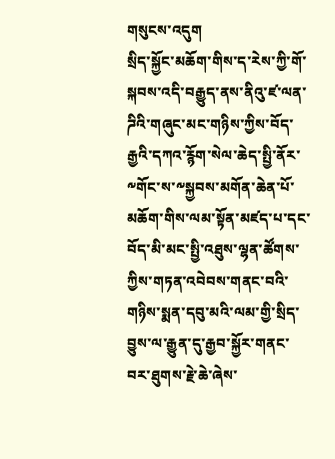གསུངས་འདུག
སྲིད་སྐྱོང་མཆོག་གིས་ད་རེས་ཀྱི་གོ་སྐབས་འདི་བརྒྱུད་ནས་ནིའུ་ཛ་ལན་ཌིའི་གཞུང་མང་གཉིས་ཀྱིས་བོད་རྒྱའི་དཀའ་རྙོག་སེལ་ཆེད་སྤྱི་ནོར་༸གོང་ས་༸སྐྱབས་མགོན་ཆེན་པོ་མཆོག་གིས་ལམ་སྟོན་མཛད་པ་དང་བོད་མི་མང་སྤྱི་འཐུས་ལྷན་ཚོགས་ཀྱིས་གཏན་འབེབས་གནང་བའི་གཉིས་སྨན་དབུ་མའི་ལམ་གྱི་སྲིད་བྱུས་ལ་རྒྱུན་དུ་རྒྱབ་སྐྱོར་གནང་བར་ཐུགས་རྗེ་ཆེ་ཞེས་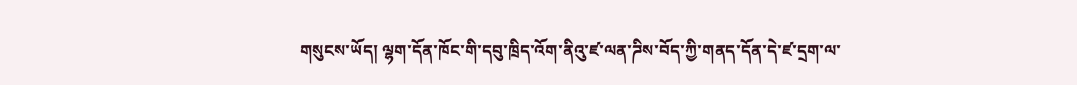གསུངས་ཡོད། ལྷག་དོན་ཁོང་གི་དབུ་ཁྲིད་འོག་ནིའུ་ཛ་ལན་ཌིས་བོད་ཀྱི་གནད་དོན་དེ་ཛ་དྲག་ལ་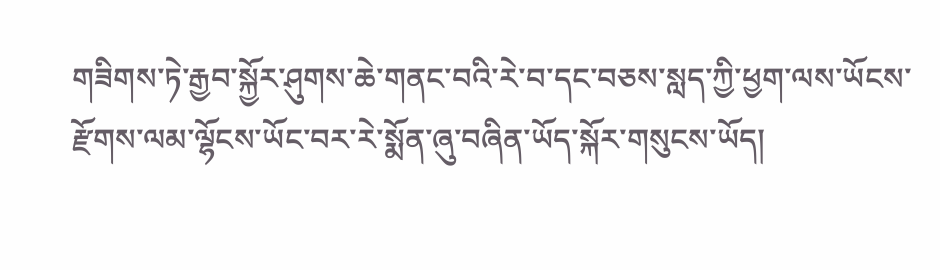གཟིགས་ཏེ་རྒྱབ་སྐྱོར་ཤུགས་ཆེ་གནང་བའི་རེ་བ་དང་བཅས་སླད་ཀྱི་ཕྱག་ལས་ཡོངས་རྫོགས་ལམ་ལྷོངས་ཡོང་བར་རེ་སྨོན་ཞུ་བཞིན་ཡོད་སྐོར་གསུངས་ཡོད།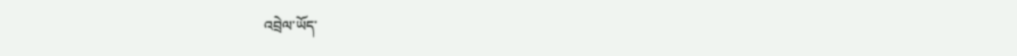འབྲེལ་ཡོད་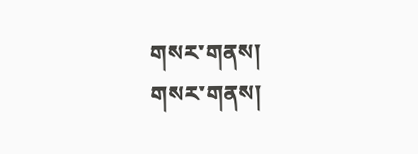གསར་གནས།
གསར་གནས།